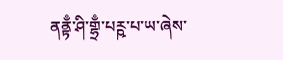ནནྟྃ་ཤི་གྷྲྃ་པཪྵ་པ་ཡ་ཞེས་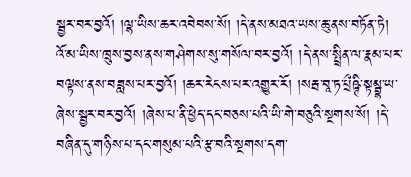སྦྱར་བར་བྱའོ། །ལྷ་ཡིས་ཆར་འབེབས་སོ། །དེ་ནས་མཐའ་ཡས་ཆུ་ནས་བཏོན་ཏེ། འོ་མ་ཡིས་ཁྲུས་བྱས་ནས་གཤེགས་སུ་གསོལ་བར་བྱའོ། །དེ་ནས་སྤྲིན་ལ་རྣམ་པར་བལྟས་ནས་བཟླས་པར་བྱའོ། །ཆར་རེངས་པར་འགྱུར་རོ། །སརྦ་བཱ་ཏ་པྲྀཥྚི་སྟམྦྷ་ཡ་ཞེས་སྦྱར་བར་བྱའོ། །ཞེས་པ་ནི་ཕྱེད་དང་བཅས་པའི་ཡི་གེ་བཅུའི་སྔགས་སོ། །དེ་བཞིན་དུ་གཉིས་པ་དང་གསུམ་པའི་རྩ་བའི་སྔགས་དག་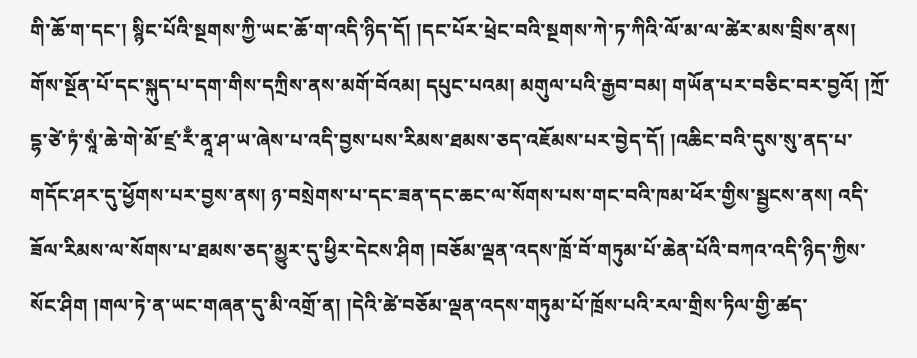གི་ཆོ་ག་དང་། སྙིང་པོའི་སྔགས་ཀྱི་ཡང་ཆོ་ག་འདི་ཉིད་དོ། །དང་པོར་ཕྲེང་བའི་སྔགས་ཀེ་ཏ་ཀིའི་ལོ་མ་ལ་ཚེར་མས་བྲིས་ནས། གོས་སྔོན་པོ་དང་སྐུད་པ་དག་གིས་དཀྲིས་ནས་མགོ་བོའམ། དཔུང་པའམ། མགུལ་པའི་རྒྱབ་བམ། གཡོན་པར་བཅིང་བར་བྱའོ། །ཀྲོ་དྷ་ཙེ་ཏཾ་སཱཾ་ཆེ་གེ་མོ་ཛྲ་རྃ་ནཱ་ཤ་ཡ་ཞེས་པ་འདི་བྱས་པས་རིམས་ཐམས་ཅད་འཇོམས་པར་བྱེད་དོ། །འཆིང་བའི་དུས་སུ་ནད་པ་གདོང་ཤར་དུ་ཕྱོགས་པར་བྱས་ནས། ཉ་བསྲེགས་པ་དང་ཟན་དང་ཆང་ལ་སོགས་པས་གང་བའི་ཁམ་ཕོར་གྱིས་སྦྱངས་ནས། འདི་ཟོལ་རིམས་ལ་སོགས་པ་ཐམས་ཅད་མྱུར་དུ་ཕྱིར་དེངས་ཤིག །བཅོམ་ལྡན་འདས་ཁྲོ་བོ་གཏུམ་པོ་ཆེན་པོའི་བཀའ་འདི་ཉིད་ཀྱིས་སོང་ཤིག །གལ་ཏེ་ན་ཡང་གཞན་དུ་མི་འགྲོ་ན། །དེའི་ཚེ་བཅོམ་ལྡན་འདས་གཏུམ་པོ་ཁྲོས་པའི་རལ་གྲིས་ཏིལ་གྱི་ཚད་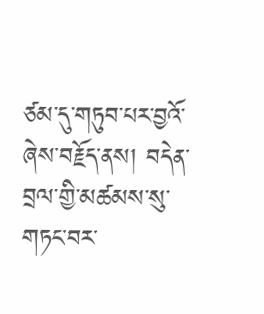ཙམ་དུ་གཏུབ་པར་བྱའོ་ཞེས་བརྗོད་ནས། བདེན་བྲལ་གྱི་མཚམས་སུ་གཏང་བར་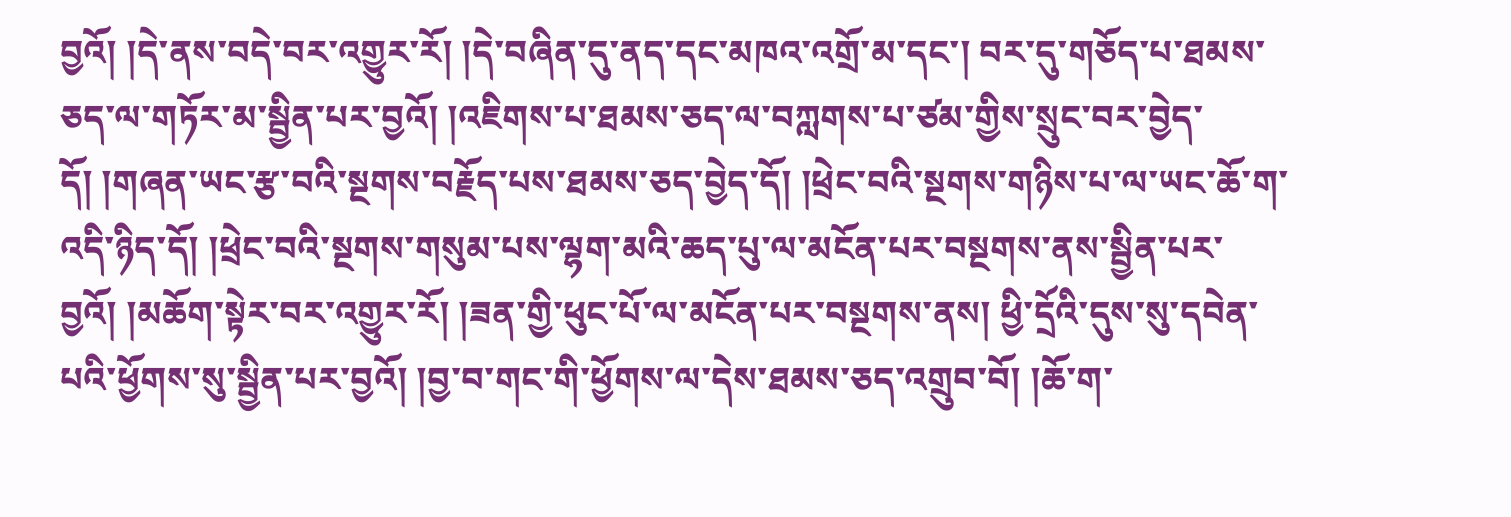བྱའོ། །དེ་ནས་བདེ་བར་འགྱུར་རོ། །དེ་བཞིན་དུ་ནད་དང་མཁའ་འགྲོ་མ་དང་། བར་དུ་གཅོད་པ་ཐམས་ཅད་ལ་གཏོར་མ་སྦྱིན་པར་བྱའོ། །འཇིགས་པ་ཐམས་ཅད་ལ་བཀླགས་པ་ཙམ་གྱིས་སྲུང་བར་བྱེད་དོ། །གཞན་ཡང་རྩ་བའི་སྔགས་བརྗོད་པས་ཐམས་ཅད་བྱེད་དོ། །ཕྲེང་བའི་སྔགས་གཉིས་པ་ལ་ཡང་ཆོ་ག་འདི་ཉིད་དོ། །ཕྲེང་བའི་སྔགས་གསུམ་པས་ལྷག་མའི་ཆད་པུ་ལ་མངོན་པར་བསྔགས་ནས་སྦྱིན་པར་བྱའོ། །མཆོག་སྟེར་བར་འགྱུར་རོ། །ཟན་གྱི་ཕུང་པོ་ལ་མངོན་པར་བསྔགས་ནས། ཕྱི་དྲོའི་དུས་སུ་དབེན་པའི་ཕྱོགས་སུ་སྦྱིན་པར་བྱའོ། །བྱ་བ་གང་གི་ཕྱོགས་ལ་དེས་ཐམས་ཅད་འགྲུབ་བོ། །ཆོ་ག་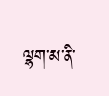ལྷག་མ་ནི་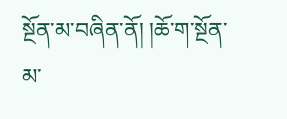སྔོན་མ་བཞིན་ནོ། །ཆོ་ག་སྔོན་མ་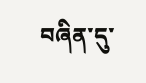བཞིན་དུ་